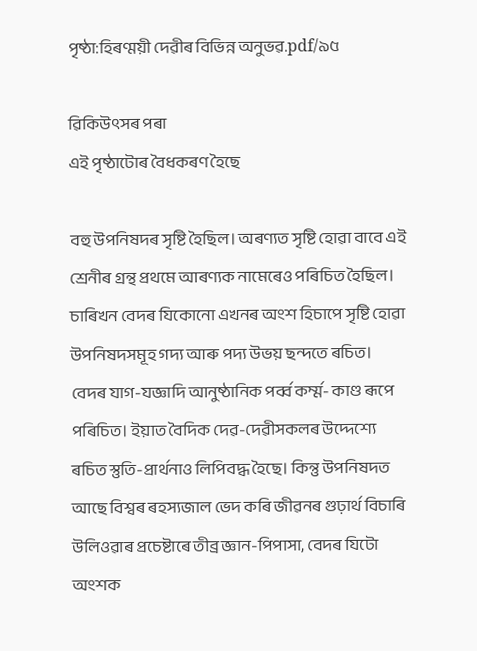পৃষ্ঠা:হিৰণ্ময়ী দেৱীৰ বিভিন্ন অনুভৱ.pdf/৯৫

ৱিকিউৎসৰ পৰা
এই পৃষ্ঠাটোৰ বৈধকৰণ হৈছে

বহু উপনিষদৰ সৃষ্টি হৈছিল। অৰণ্যত সৃষ্টি হোৱা বাবে এই শ্ৰেনীৰ গ্ৰন্থ প্ৰথমে আৰণ্যক নামেৰেও পৰিচিত হৈছিল। চাৰিখন বেদৰ যিকোনো এখনৰ অংশ হিচাপে সৃষ্টি হোৱা উপনিষদসমূহ গদ্য আৰু পদ্য উভয় ছন্দতে ৰচিত। বেদৰ যাগ-যজ্ঞাদি আনুষ্ঠানিক পৰ্ব্ব কৰ্ম্ম- কাণ্ড ৰূপে পৰিচিত। ইয়াত বৈদিক দেৱ-দেৱীসকলৰ উদ্দেশ্যে ৰচিত স্তুতি-প্ৰাৰ্থনাও লিপিবদ্ধ হৈছে। কিন্তু উপনিষদত আছে বিশ্বৰ ৰহস্যজাল ভেদ কৰি জীৱনৰ গুঢ়াৰ্থ বিচাৰি উলিওৱাৰ প্ৰচেষ্টাৰে তীব্ৰ জ্ঞান-পিপাসা, বেদৰ যিটো অংশক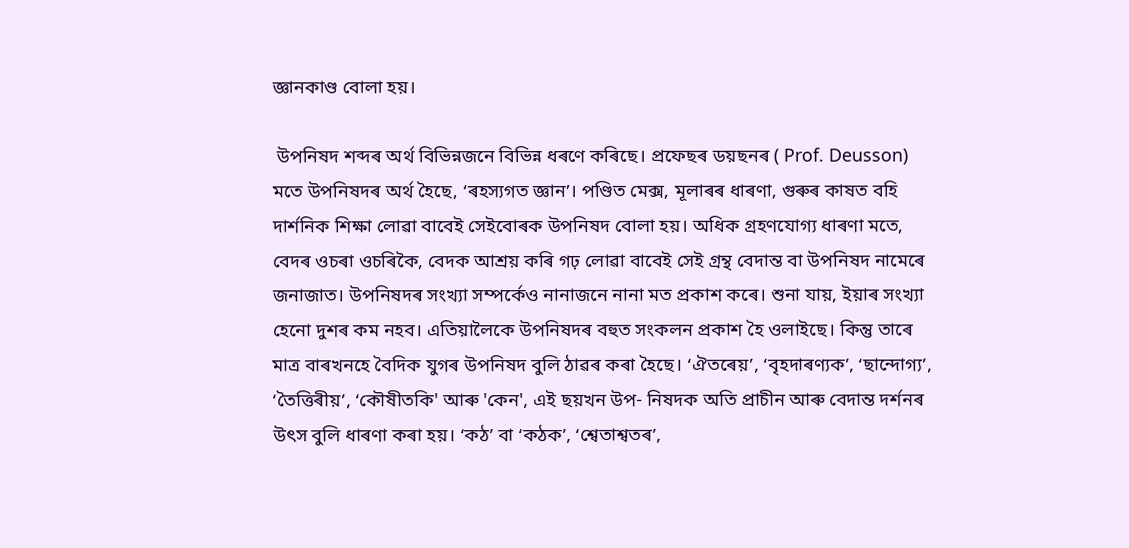জ্ঞানকাণ্ড বোলা হয়।

 উপনিষদ শব্দৰ অৰ্থ বিভিন্নজনে বিভিন্ন ধৰণে কৰিছে। প্ৰফেছৰ ডয়ছনৰ ( Prof. Deusson) মতে উপনিষদৰ অৰ্থ হৈছে, ‘ৰহস্যগত জ্ঞান’। পণ্ডিত মেক্স, মূলাৰৰ ধাৰণা, গুৰুৰ কাষত বহি দাৰ্শনিক শিক্ষা লোৱা বাবেই সেইবোৰক উপনিষদ বোলা হয়। অধিক গ্ৰহণযোগ্য ধাৰণা মতে, বেদৰ ওচৰা ওচৰিকৈ, বেদক আশ্ৰয় কৰি গঢ় লোৱা বাবেই সেই গ্ৰন্থ বেদান্ত বা উপনিষদ নামেৰে জনাজাত। উপনিষদৰ সংখ্যা সম্পৰ্কেও নানাজনে নানা মত প্ৰকাশ কৰে। শুনা যায়, ইয়াৰ সংখ্যা হেনো দুশৰ কম নহব। এতিয়ালৈকে উপনিষদৰ বহুত সংকলন প্ৰকাশ হৈ ওলাইছে। কিন্তু তাৰে মাত্ৰ বাৰখনহে বৈদিক যুগৰ উপনিষদ বুলি ঠাৱৰ কৰা হৈছে। ‘ঐতৰেয়’, ‘বৃহদাৰণ্যক’, ‘ছান্দোগ্য’, ‘তৈত্তিৰীয়’, ‘কৌষীতকি' আৰু 'কেন', এই ছয়খন উপ- নিষদক অতি প্ৰাচীন আৰু বেদান্ত দৰ্শনৰ উৎস বুলি ধাৰণা কৰা হয়। ‘কঠ’ বা ‘কঠক’, ‘শ্বেতাশ্বতৰ’,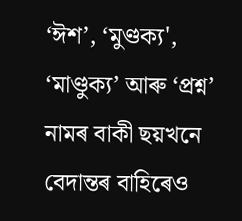‘ঈশ’, ‘মুণ্ডক্য', ‘মাণ্ডুক্য’ আৰু ‘প্ৰশ্ন’ নামৰ বাকী ছয়খনে বেদান্তৰ বাহিৰেও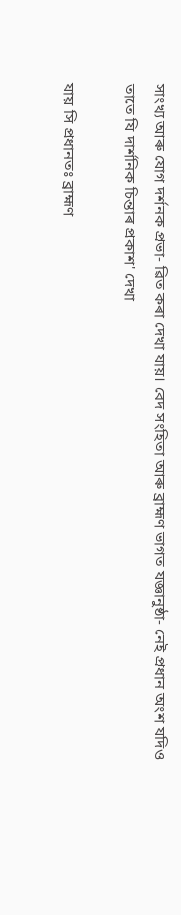সাংখ্য আৰু যোগ দৰ্শনক প্ৰভা- ৱিত কৰা দেখা যায়। বেদ সংহিতা আৰু ব্ৰাহ্মণ ভাগত যজ্ঞানুষ্ঠা- নেই প্ৰধান অংশ যদিও তাতে যি দাৰ্শনিক চিন্তাৰ প্ৰকাশ' দেখা

যায় সি প্ৰধানতঃ ব্ৰাহ্মণ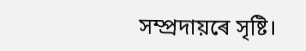সম্প্ৰদায়ৰে সৃষ্টি।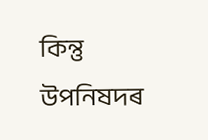কিন্তু উপনিষদৰ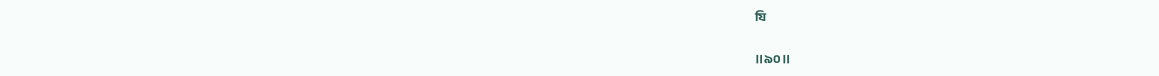যি

॥৯০॥